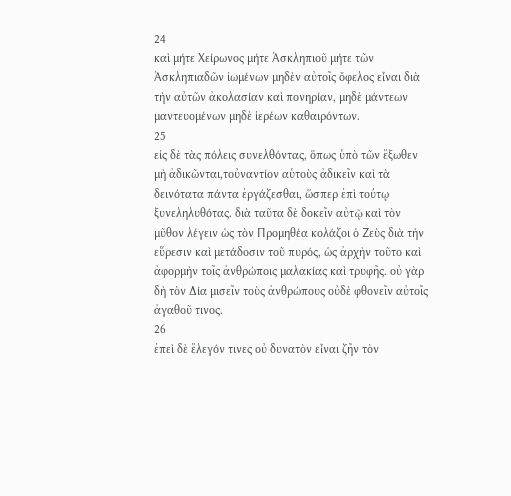24
καὶ μήτε Χείρωνος μήτε Ἀσκληπιοῦ μήτε τῶν Ἀσκληπιαδῶν ἰωμένων μηδὲν αὐτοῖς ὄφελος εἶναι διὰ τὴν αὐτῶν ἀκολασίαν καὶ πονηρίαν, μηδὲ μάντεων μαντευομένων μηδὲ ἱερέων καθαιρόντων.
25
εἰς δὲ τὰς πόλεις συνελθόντας, ὅπως ὑπὸ τῶν ἔξωθεν μὴ ἀδικῶνται,τοὐναντίον αὑτοὺς ἀδικεῖν καὶ τὰ δεινότατα πάντα ἐργάζεσθαι, ὥσπερ ἐπὶ τούτῳ ξυνεληλυθότας. διὰ ταῦτα δὲ δοκεῖν αὐτῷ καὶ τὸν μῦθον λέγειν ὡς τὸν Προμηθέα κολάζοι ὁ Ζεὺς διὰ τὴν εὕρεσιν καὶ μετάδοσιν τοῦ πυρός, ὡς ἀρχὴν τοῦτο καὶ ἀφορμὴν τοῖς ἀνθρώποις μαλακίας καὶ τρυφῆς. οὐ γὰρ δὴ τὸν Δία μισεῖν τοὺς ἀνθρώπους οὐδὲ φθονεῖν αὐτοῖς ἀγαθοῦ τινος.
26
ἐπεὶ δὲ ἔλεγόν τινες οὐ δυνατὸν εἶναι ζῆν τὸν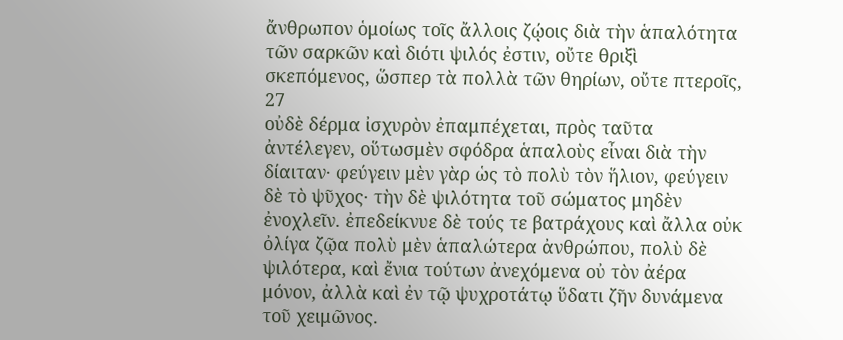ἄνθρωπον ὁμοίως τοῖς ἄλλοις ζῴοις διὰ τὴν ἁπαλότητα τῶν σαρκῶν καὶ διότι ψιλός ἐστιν, οὔτε θριξὶ σκεπόμενος, ὥσπερ τὰ πολλὰ τῶν θηρίων, οὔτε πτεροῖς,
27
οὐδὲ δέρμα ἰσχυρὸν ἐπαμπέχεται, πρὸς ταῦτα ἀντέλεγεν, οὕτωσμὲν σφόδρα ἁπαλοὺς εἶναι διὰ τὴν δίαιταν· φεύγειν μὲν γὰρ ὡς τὸ πολὺ τὸν ἥλιον, φεύγειν δὲ τὸ ψῦχος· τὴν δὲ ψιλότητα τοῦ σώματος μηδὲν ἐνοχλεῖν. ἐπεδείκνυε δὲ τούς τε βατράχους καὶ ἄλλα οὐκ ὀλίγα ζῷα πολὺ μὲν ἁπαλώτερα ἀνθρώπου, πολὺ δὲ ψιλότερα, καὶ ἔνια τούτων ἀνεχόμενα οὐ τὸν ἀέρα μόνον, ἀλλὰ καὶ ἐν τῷ ψυχροτάτῳ ὕδατι ζῆν δυνάμενα τοῦ χειμῶνος.